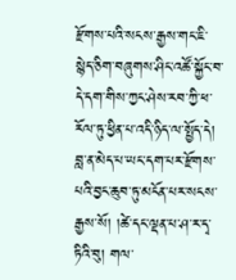རྫོགས་པའི་སངས་རྒྱས་གང་ཇི་སྙེད་ཅིག་བཞུགས་ཤིང་འཚོ་སྐྱོང་བ་དེ་དག་གིས་ཀྱང་ཤེས་རབ་ཀྱི་ཕ་རོལ་ཏུ་ཕྱིན་པ་འདི་ཉིད་ལ་སྤྱོད་དེ། བླ་ན་མེད་པ་ཡང་དག་པར་རྫོགས་པའི་བྱང་ཆུབ་ཏུ་མངོན་པར་སངས་རྒྱས་སོ། །ཚེ་དང་ལྡན་པ་ཤ་ར་དྭ་ཏིའི་བུ། གལ་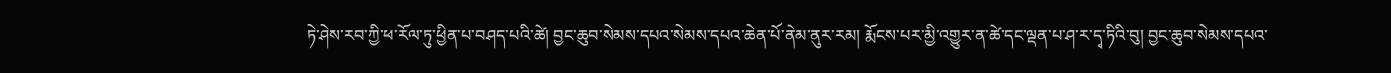ཏེ་ཤེས་རབ་ཀྱི་ཕ་རོལ་ཏུ་ཕྱིན་པ་བཤད་པའི་ཚེ། བྱང་ཆུབ་སེམས་དཔའ་སེམས་དཔའ་ཆེན་པོ་ནེམ་ནུར་རམ། རྨོངས་པར་མྱི་འགྱུར་ན་ཚེ་དང་ལྡན་པ་ཤ་ར་དྭ་ཏིའི་བུ། བྱང་ཆུབ་སེམས་དཔའ་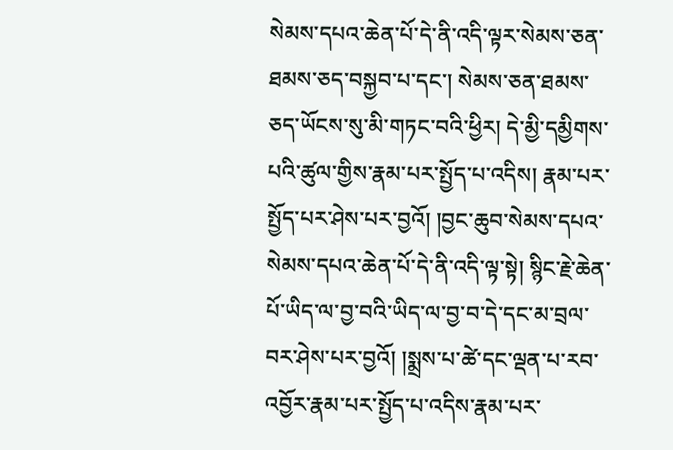སེམས་དཔའ་ཆེན་པོ་དེ་ནི་འདི་ལྟར་སེམས་ཅན་ཐམས་ཅད་བསྐྱབ་པ་དང་། སེམས་ཅན་ཐམས་ཅད་ཡོངས་སུ་མི་གཏང་བའི་ཕྱིར། དེ་མྱི་དམྱིགས་པའི་ཚུལ་གྱིས་རྣམ་པར་སྤྱོད་པ་འདིས། རྣམ་པར་སྤྱོད་པར་ཤེས་པར་བྱའོ། །བྱང་ཆུབ་སེམས་དཔའ་སེམས་དཔའ་ཆེན་པོ་དེ་ནི་འདི་ལྟ་སྟེ། སྙིང་རྗེ་ཆེན་པོ་ཡིད་ལ་བྱ་བའི་ཡིད་ལ་བྱ་བ་དེ་དང་མ་བྲལ་བར་ཤེས་པར་བྱའོ། །སྨྲས་པ་ཚེ་དང་ལྡན་པ་རབ་འབྱོར་རྣམ་པར་སྤྱོད་པ་འདིས་རྣམ་པར་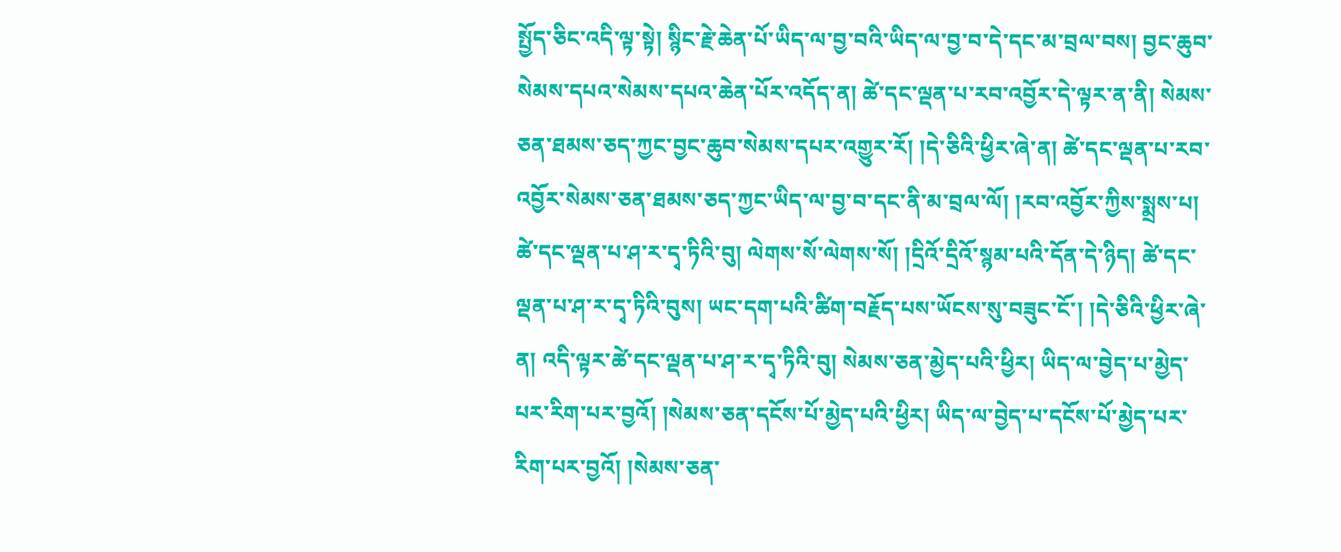སྤྱོད་ཅིང་འདི་ལྟ་སྟེ། སྙིང་རྗེ་ཆེན་པོ་ཡིད་ལ་བྱ་བའི་ཡིད་ལ་བྱ་བ་དེ་དང་མ་བྲལ་བས། བྱང་ཆུབ་སེམས་དཔའ་སེམས་དཔའ་ཆེན་པོར་འདོད་ན། ཚེ་དང་ལྡན་པ་རབ་འབྱོར་དེ་ལྟར་ན་ནི། སེམས་ཅན་ཐམས་ཅད་ཀྱང་བྱང་ཆུབ་སེམས་དཔར་འགྱུར་རོ། །དེ་ཅིའི་ཕྱིར་ཞེ་ན། ཚེ་དང་ལྡན་པ་རབ་འབྱོར་སེམས་ཅན་ཐམས་ཅད་ཀྱང་ཡིད་ལ་བྱ་བ་དང་ནི་མ་བྲལ་ལོ། །རབ་འབྱོར་ཀྱིས་སྨྲས་པ། ཚེ་དང་ལྡན་པ་ཤ་ར་དྭ་ཏིའི་བུ། ལེགས་སོ་ལེགས་སོ། །དྲིའོ་དྲིའོ་སྙམ་པའི་དོན་དེ་ཉིད། ཚེ་དང་ལྡན་པ་ཤ་ར་དྭ་ཏིའི་བུས། ཡང་དག་པའི་ཚིག་བརྗོད་པས་ཡོངས་སུ་བཟུང་ངོ་། །དེ་ཅིའི་ཕྱིར་ཞེ་ན། འདི་ལྟར་ཚེ་དང་ལྡན་པ་ཤ་ར་དྭ་ཏིའི་བུ། སེམས་ཅན་མྱེད་པའི་ཕྱིར། ཡིད་ལ་བྱེད་པ་མྱེད་པར་རིག་པར་བྱའོ། །སེམས་ཅན་དངོས་པོ་མྱེད་པའི་ཕྱིར། ཡིད་ལ་བྱེད་པ་དངོས་པོ་མྱེད་པར་རིག་པར་བྱའོ། །སེམས་ཅན་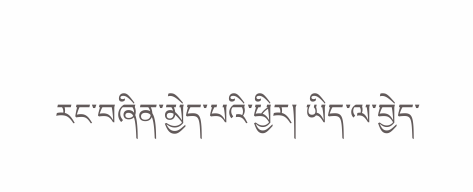རང་བཞིན་མྱེད་པའི་ཕྱིར། ཡིད་ལ་བྱེད་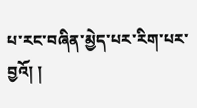པ་རང་བཞིན་མྱེད་པར་རིག་པར་བྱའོ། །